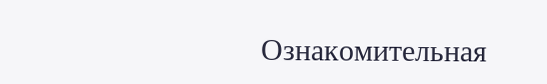Ознакомительная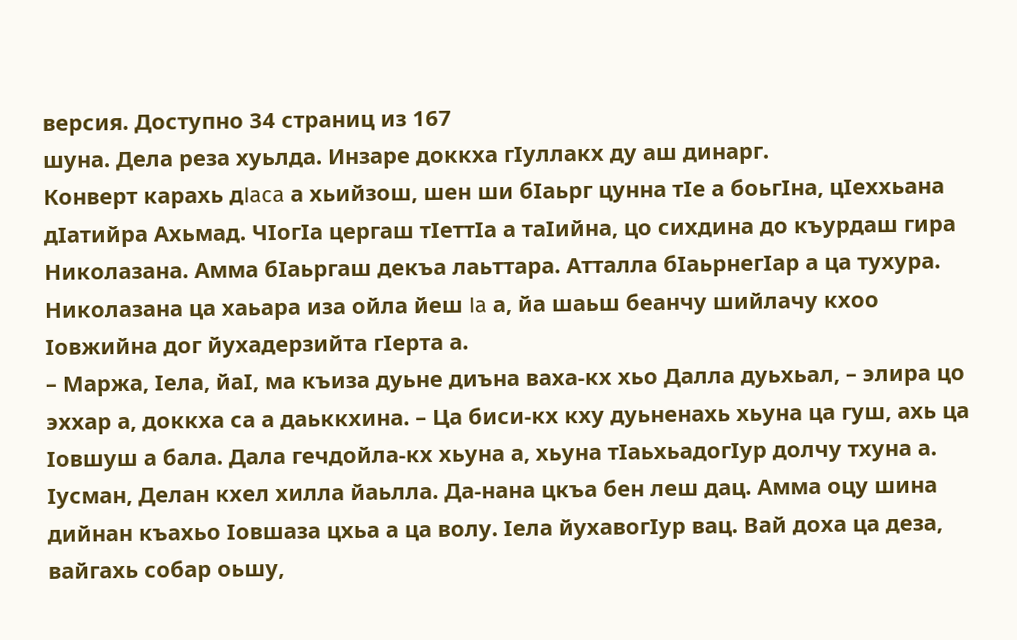версия. Доступно 34 страниц из 167
шуна. Дела реза хуьлда. Инзаре доккха гIуллакх ду аш динарг.
Конверт карахь дIaca а хьийзош, шен ши бIаьрг цунна тIе а боьгIна, цIеххьана дIатийра Ахьмад. ЧIогIа цергаш тIеттIа а таIийна, цо сихдина до къурдаш гира Николазана. Амма бIаьргаш декъа лаьттара. Атталла бIаьрнегIар а ца тухура. Николазана ца хаьара иза ойла йеш Ia а, йа шаьш беанчу шийлачу кхоо Iовжийна дог йухадерзийта гIерта а.
– Маржа, Iела, йаI, ма къиза дуьне диъна ваха-кх хьо Далла дуьхьал, – элира цо эххар а, доккха са а даьккхина. – Ца биси-кх кху дуьненахь хьуна ца гуш, ахь ца Iовшуш а бала. Дала гечдойла-кх хьуна а, хьуна тIаьхьадогIур долчу тхуна а. Iусман, Делан кхел хилла йаьлла. Да-нана цкъа бен леш дац. Амма оцу шина дийнан къахьо Iовшаза цхьа а ца волу. Iела йухавогIур вац. Вай доха ца деза, вайгахь собар оьшу,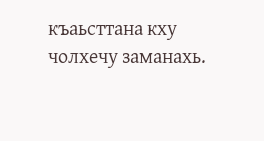къаьсттана кху чолхечу заманахь.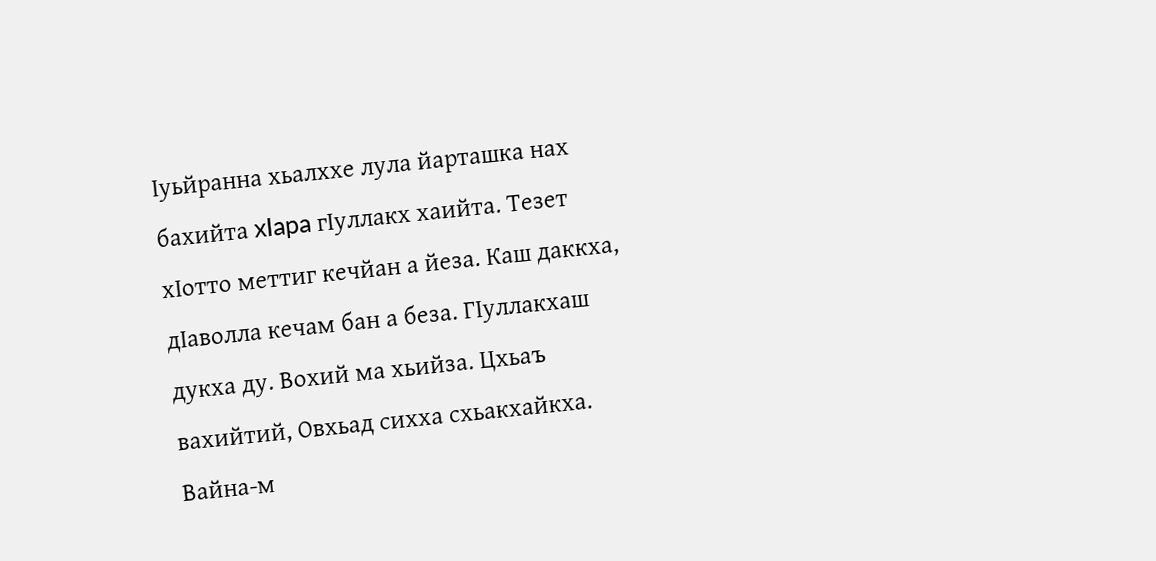Iуьйранна хьалххе лула йарташка нах бахийта xIapa гIуллакх хаийта. Тезет хIотто меттиг кечйан а йеза. Каш даккха, дIаволла кечам бан а беза. ГIуллакхаш дукха ду. Вохий ма хьийза. Цхьаъ вахийтий, Овхьад сихха схьакхайкха. Вайна-м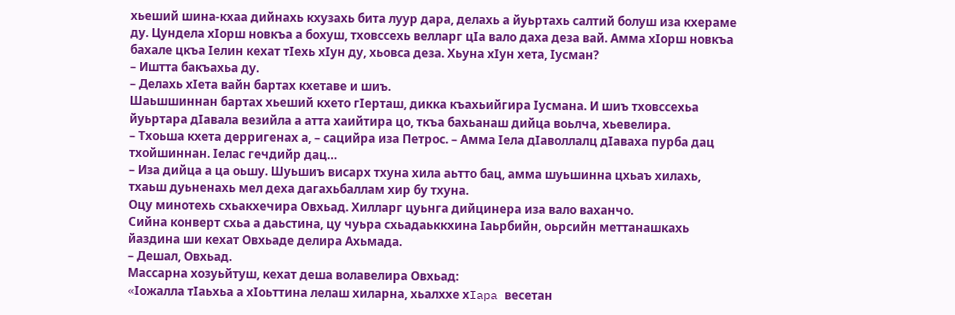хьеший шина-кхаа дийнахь кхузахь бита луур дара, делахь а йуьртахь салтий болуш иза кхераме ду. Цундела хIорш новкъа а бохуш, тховссехь велларг цIа вало даха деза вай. Амма хIорш новкъа бахале цкъа Iелин кехат тIехь хIун ду, хьовса деза. Хьуна хIун хета, Iусман?
– Иштта бакъахьа ду.
– Делахь хIета вайн бартах кхетаве и шиъ.
Шаьшшиннан бартах хьеший кхето гIерташ, дикка къахьийгира Iусмана. И шиъ тховссехьа йуьртара дIавала везийла а атта хаийтира цо, ткъа бахьанаш дийца воьлча, хьевелира.
– Тхоьша кхета дерригенах а, – сацийра иза Петрос. – Амма Iела дIаволлалц дIаваха пурба дац тхойшиннан. Iелас гечдийр дац…
– Иза дийца а ца оьшу. Шуьшиъ висарх тхуна хила аьтто бац, амма шуьшинна цхьаъ хилахь, тхаьш дуьненахь мел деха дагахьбаллам хир бу тхуна.
Оцу минотехь схьакхечира Овхьад. Хилларг цуьнга дийцинера иза вало ваханчо.
Сийна конверт схьа а даьстина, цу чуьра схьадаьккхина Iаьрбийн, оьрсийн меттанашкахь йаздина ши кехат Овхьаде делира Ахьмада.
– Дешал, Овхьад.
Массарна хозуьйтуш, кехат деша волавелира Овхьад:
«Iожалла тIаьхьа а хIоьттина лелаш хиларна, хьалххе хIapa весетан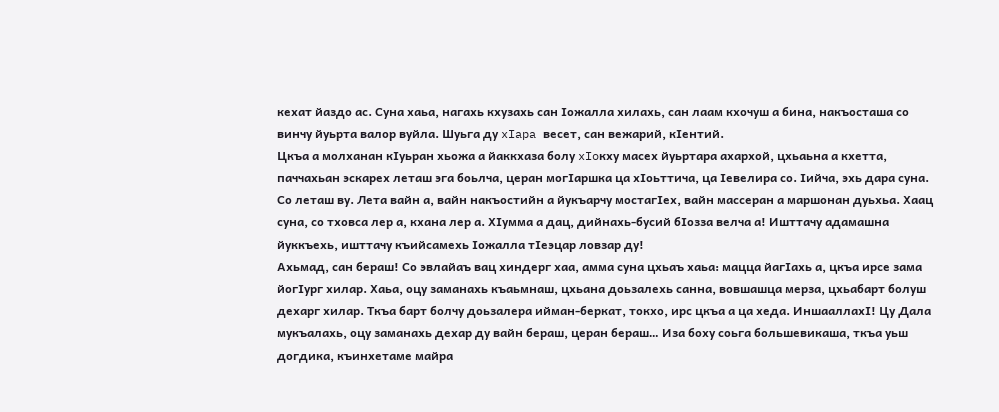кехат йаздо ас. Суна хаьа, нагахь кхузахь сан Iожалла хилахь, сан лаам кхочуш а бина, накъосташа со винчу йуьрта валор вуйла. Шуьга ду xIapa весет, сан вежарий, кIентий.
Цкъа а молханан кIуьран хьожа а йаккхаза болу xIoкху масех йуьртара ахархой, цхьаьна а кхетта, паччахьан эскарех леташ эга боьлча, церан могIаршка ца хIоьттича, ца Iевелира со. Iийча, эхь дара суна.
Со леташ ву. Лета вайн а, вайн накъостийн а йукъарчу мостагIех, вайн массеран а маршонан дуьхьа. Хаац суна, со тховса лер а, кхана лер а. ХIумма а дац, дийнахь-бусий бIозза велча а! Ишттачу адамашна йуккъехь, ишттачу къийсамехь Iожалла тIеэцар ловзар ду!
Ахьмад, сан бераш! Со эвлайаъ вац хиндерг хаа, амма суна цхьаъ хаьа: мацца йагIахь а, цкъа ирсе зама йогIург хилар. Хаьа, оцу заманахь къаьмнаш, цхьана доьзалехь санна, вовшашца мерза, цхьабарт болуш дехарг хилар. Ткъа барт болчу доьзалера ийман-беркат, токхо, ирс цкъа а ца хеда. ИншааллахI! Цу Дала мукъалахь, оцу заманахь дехар ду вайн бераш, церан бераш… Иза боху соьга большевикаша, ткъа уьш догдика, къинхетаме майра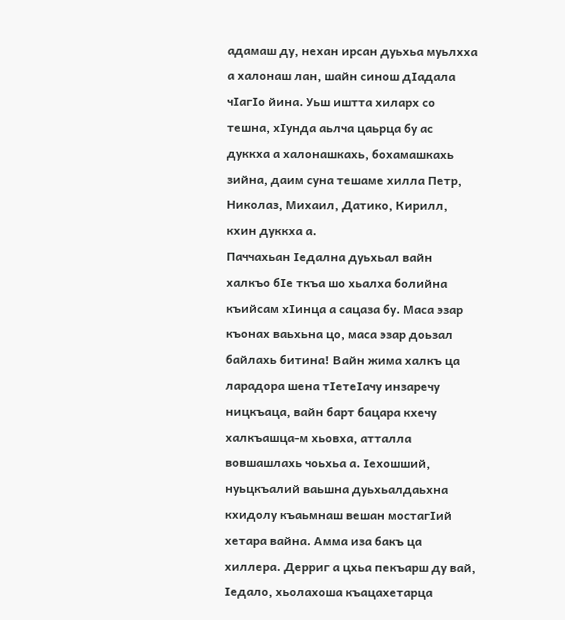адамаш ду, нехан ирсан дуьхьа муьлхха а халонаш лан, шайн синош дIадала чIагIо йина. Уьш иштта хиларх со тешна, хIунда аьлча цаьрца бу ас дуккха а халонашкахь, бохамашкахь зийна, даим суна тешаме хилла Петр, Николаз, Михаил, Датико, Кирилл, кхин дуккха а.
Паччахьан Iедална дуьхьал вайн халкъо бIe ткъа шо хьалха болийна къийсам хIинца а сацаза бу. Маса эзар къонах ваьхьна цо, маса эзар доьзал байлахь битина! Вайн жима халкъ ца ларадора шена тIетеIачу инзаречу ницкъаца, вайн барт бацара кхечу халкъашца-м хьовха, атталла вовшашлахь чоьхьа а. Iехошший, нуьцкъалий ваьшна дуьхьалдаьхна кхидолу къаьмнаш вешан мостагIий хетара вайна. Амма иза бакъ ца хиллера. Дерриг а цхьа пекъарш ду вай, Iедало, хьолахоша къацахетарца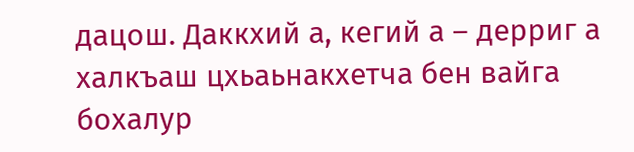дацош. Даккхий а, кегий а – дерриг а халкъаш цхьаьнакхетча бен вайга бохалур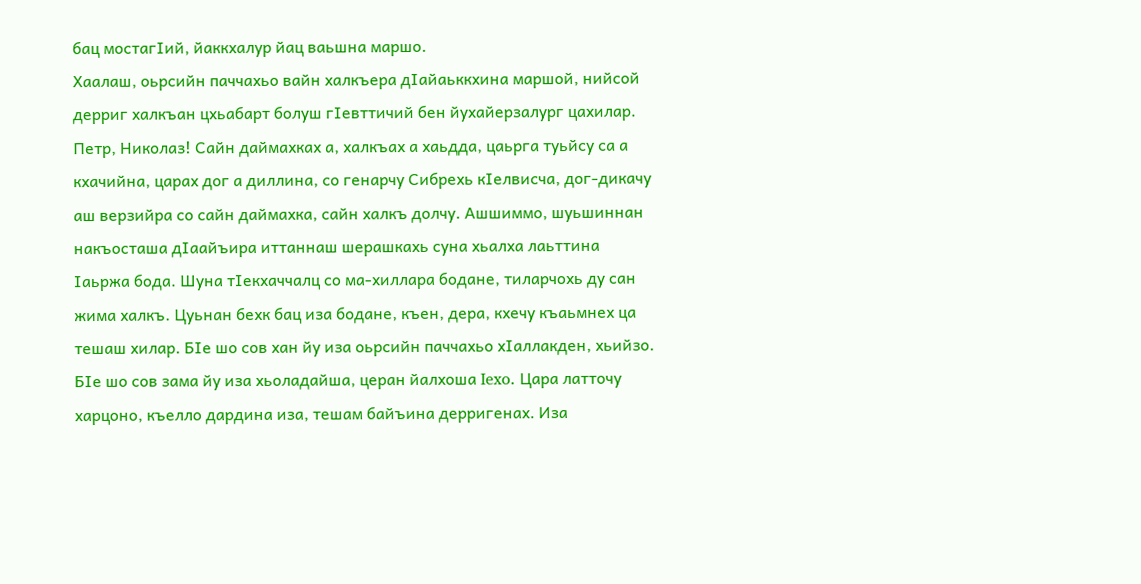бац мостагIий, йаккхалур йац ваьшна маршо.
Хаалаш, оьрсийн паччахьо вайн халкъера дIайаьккхина маршой, нийсой дерриг халкъан цхьабарт болуш гIевттичий бен йухайерзалург цахилар.
Петр, Николаз! Сайн даймахках а, халкъах а хаьдда, цаьрга туьйсу са а кхачийна, царах дог а диллина, со генарчу Сибрехь кIелвисча, дог-дикачу аш верзийра со сайн даймахка, сайн халкъ долчу. Ашшиммо, шуьшиннан накъосташа дIаайъира иттаннаш шерашкахь суна хьалха лаьттина Iаьржа бода. Шуна тIекхаччалц со ма-хиллара бодане, тиларчохь ду сан жима халкъ. Цуьнан бехк бац иза бодане, къен, дера, кхечу къаьмнех ца тешаш хилар. БIe шо сов хан йу иза оьрсийн паччахьо хIаллакден, хьийзо. БIе шо сов зама йу иза хьоладайша, церан йалхоша Iexo. Цара латточу харцоно, къелло дардина иза, тешам байъина дерригенах. Иза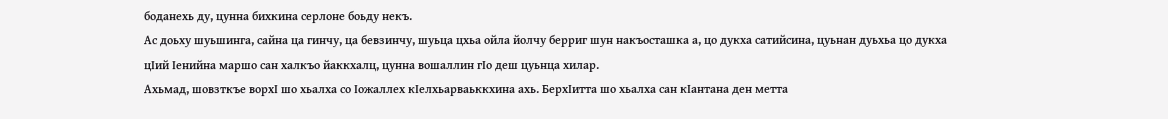боданехь ду, цунна бихкина серлоне боьду некъ.
Ас доьху шуьшинга, сайна ца гинчу, ца бевзинчу, шуьца цхьа ойла йолчу берриг шун накъосташка а, цо дукха сатийсина, цуьнан дуьхьа цо дукха цIий Iенийна маршо сан халкъо йаккхалц, цунна вошаллин гIо деш цуьнца хилар.
Ахьмад, шовзткъе ворхI шо хьалха со Iожаллех кIелхьарваьккхина ахь. БерхIитта шо хьалха сан кIантана ден метта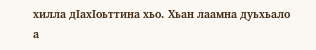хилла дIахIоьттина хьо. Хьан лаамна дуьхьало а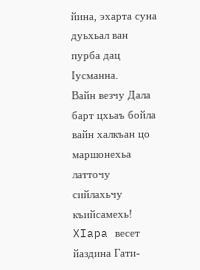йина, эхарта суна дуьхьал ван пурба дац Iусманна.
Вайн везчу Дала барт цхьаъ бойла вайн халкъан цо маршонехьа латточу сийлахьчу къийсамехь!
XIapa весет йаздина Гати-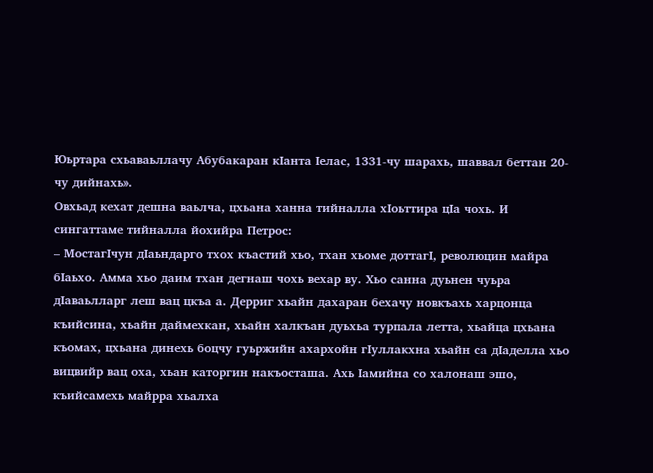Юьртара схьаваьллачу Абубакаран кIанта Iелас, 1331-чу шарахь, шаввал беттан 20-чу дийнахь».
Овхьад кехат дешна ваьлча, цхьана ханна тийналла хIоьттира цIа чохь. И сингаттаме тийналла йохийра Петрос:
– МостагIчун дIаьндарго тхох къастий хьо, тхан хьоме доттагI, революцин майра бIаьхо. Амма хьо даим тхан дегнаш чохь вехар ву. Хьо санна дуьнен чуьра дIaваьлларг леш вац цкъа а. Дерриг хьайн дахаран бехачу новкъахь харцонца къийсина, хьайн даймехкан, хьайн халкъан дуьхьа турпала летта, хьайца цхьана къомах, цхьана динехь боцчу гуьржийн ахархойн гIуллакхна хьайн са дIаделла хьо вицвийр вац оха, хьан каторгин накъосташа. Ахь Iамийна со халонаш эшо, къийсамехь майрра хьалха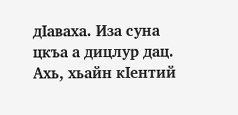дIаваха. Иза суна цкъа а дицлур дац. Ахь, хьайн кIентий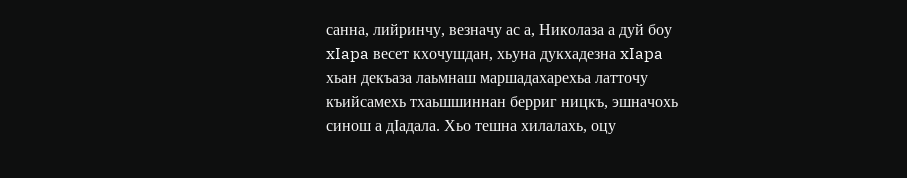санна, лийринчу, везначу ас а, Николаза а дуй боу xIapa весет кхочушдан, хьуна дукхадезна xIapa хьан декъаза лаьмнаш маршадахарехьа латточу къийсамехь тхаьшшиннан берриг ницкъ, эшначохь синош а дIадала. Хьо тешна хилалахь, оцу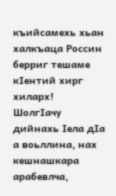къийсамехь хьан халкъаца Россин берриг тешаме кIентий хирг хиларх!
ШолгIачу дийнахь Iела дIa а воьллина, нах кешнашкара арабевлча,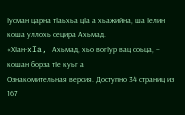Iусман царнa тIаьхьа цIа а хьажийна, ша Iелин коша уллохь сецира Ахьмад.
«ХIан-xIa, Ахьмад, хьо вогIур вац соьца, – кошан борза тIе куьг а
Ознакомительная версия. Доступно 34 страниц из 167